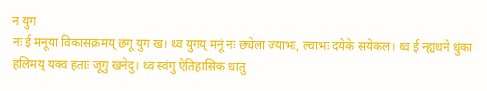न युग
नः ई मनूया विकासक्रमय् छगू युग ख। थ्व युगय् मनूं नः छ्येला ज्याभः, ल्वाभः दयेके सयेकल। थ्व ई न्ह्यथने धुंका हलिमय् यक्व हताः जूगु खनेदु। थ्व स्वंगु ऐतिहासिक धातु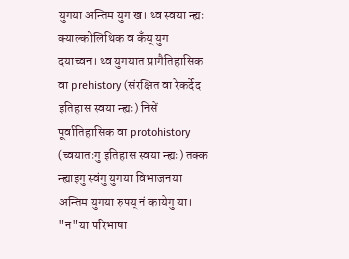युगया अन्तिम युग ख। थ्व स्वया न्ह्यः क्याल्कोलिथिक व कँय् युग दयाच्वन। थ्व युगयात प्रागैतिहासिक वा prehistory (संरक्षित वा रेकर्देद इतिहास स्वया न्ह्यः) निसें पूर्वातिहासिक वा protohistory (च्वयातःगु इतिहास स्वया न्ह्यः) तक्क न्ह्याइगु स्वंगु युगया विभाजनया अन्तिम युगया रुपय् नं कायेगु या।
"न"या परिभाषा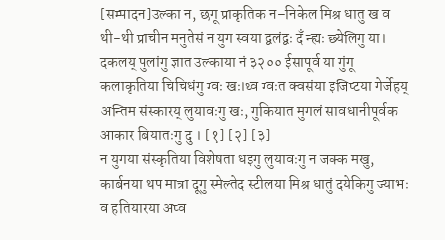[सम्पादन]उल्का न, छगू प्राकृतिक न–निकेल मिश्र धातु ख व थी-थी प्राचीन मनुतेसं न युग स्वया द्वलंद्वः दँ न्ह्यः छ्येलिगु या। दकलय् पुलांगु ज्ञात उल्काया नं ३२०० ईसापूर्व या गुंगू कलाकृतिया चिचिधंगु ग्वः खः।थ्व ग्वःत क्वसंया इजिप्टया गेर्जेहय् अन्तिम संस्कारय् लुयावःगु खः, गुकियात मुगलं सावधानीपूर्वक आकार बियातःगु दु । [१] [२] [३]
न युगया संस्कृतिया विशेषता धइगु लुयावःगु न जक्क मखु, कार्बनया थप मात्रा दूगु स्मेल्तेद स्टीलया मिश्र धातुं दयेकिगु ज्याभः व हतियारया अप्व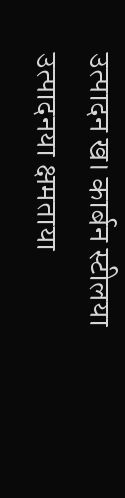उत्पादन ख। कार्बन स्टीलया उत्पादनया क्षमताया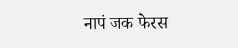नापं जक फेरस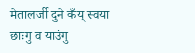मेतालर्जी दुने कँय् स्वया छाःगु व याउंगु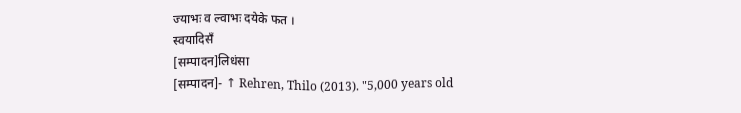ज्याभः व ल्वाभः दयेके फत ।
स्वयादिसँ
[सम्पादन]लिधंसा
[सम्पादन]- ↑ Rehren, Thilo (2013). "5,000 years old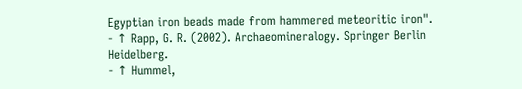Egyptian iron beads made from hammered meteoritic iron".
- ↑ Rapp, G. R. (2002). Archaeomineralogy. Springer Berlin Heidelberg.
- ↑ Hummel,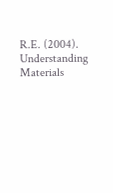R.E. (2004). Understanding Materials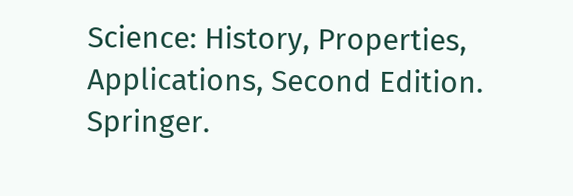Science: History, Properties, Applications, Second Edition. Springer.